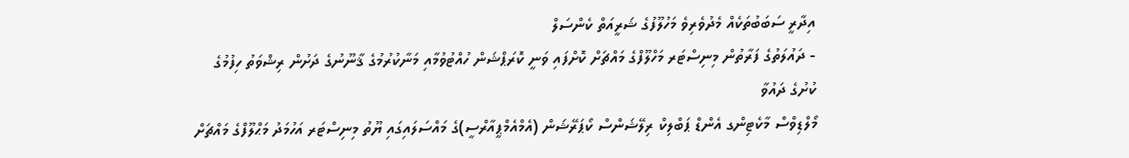އިދާރީ ސަބަބުތަކެއް މެދުވެރިވެ މަހުލޫފުގެ ޝަރީއަތް ކެންސަލް
- ދައުލަތުގެ ފަރާތުން މިނިސްޓަރ މަހްލޫފްގެ މައްޗަށް ކޮށްފައި ވަނީ ކޮރަޕްޝަން ހުއްޓުވުމާއި މަނާކުރުމުގެ ޤާނޫނުގެ ދަށުން ރިޝްވަތު ހިފުމުގެ ކުށުގެ ދައުވާ
މޯލްޑިވްސް މާކެޓިންގ އެންޑް ޕަބްލިކް ރިލޭޝަންސް ކޯޕަރޭޝަން (އެމްއެމްޕީއާރްސީ)ގެ މައްސަލައިގައި ޔޫތު މިނިސްޓަރ އަހުމަދު މަޙްލޫފްގެ މައްޗަށް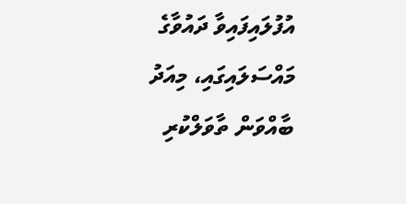އުފުލައިފައިވާ ދައުވާގެ މައްސަލައިގައި، މިއަދު ބާއްވަން ތާވަލްކުރި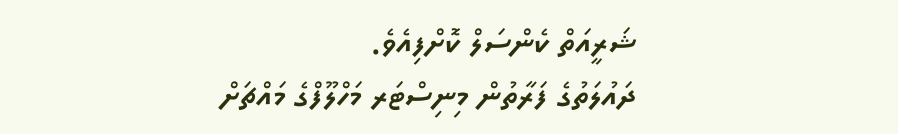ޝަރީއަތް ކެންސަލް ކޮށްފިއެވެ.
ދައުލަތުގެ ފަރާތުން މިނިސްޓަރ މަހްލޫފްގެ މައްޗަށް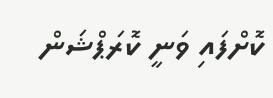ކޮށްފައި ވަނީ ކޮރަޕްޝަން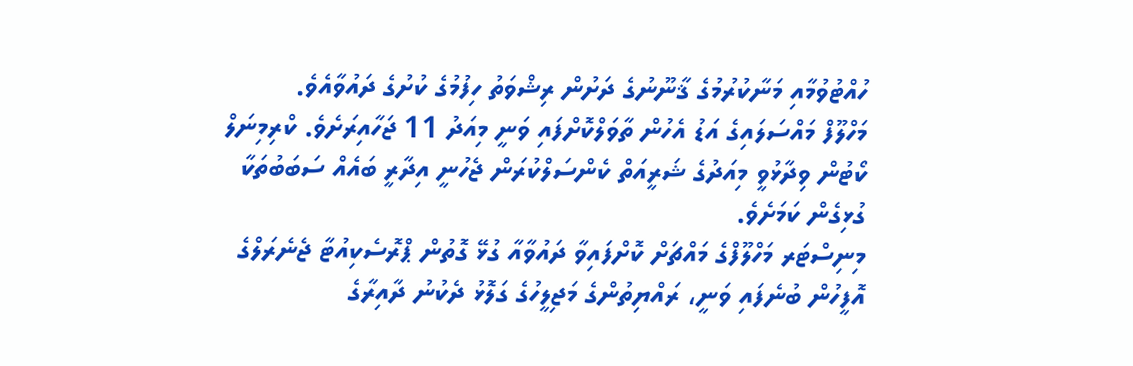ހުއްޓުވުމާއި މަނާކުރުމުގެ ޤާނޫނުގެ ދަށުން ރިޝްވަތު ހިފުމުގެ ކުށުގެ ދައުވާއެވެ.
މަހްލޫފް މައްސަލައިގެ އަޑު އެހުން ތާވަލްކޮށްފައި ވަނީ މިއަދު 11 ޖަހާއިރަށެވެ. ކްރިމިނަލް ކޯޓުން ވިދާޅުވީ މިއަދުގެ ޝަރީއަތް ކެންސަލްކުރަން ޖެހުނީ އިދާރީ ބައެއް ސަބަބުތަކާ ގުޅިގެން ކަމަށެވެ.
މިނިސްޓަރ މަހްލޫފްގެ މައްޗަށް ކޮށްފައިވާ ދައުވާއާ ގުޅޭ ގޮތުން ޕްރޮސެކިއުޓާ ޖެނެރަލްގެ އޮފީހުން ބުނެފައި ވަނީ، ރައްޔިތުންގެ މަޖިލީހުގެ ގަލޮޅު ދެކުނު ދާއިރާގެ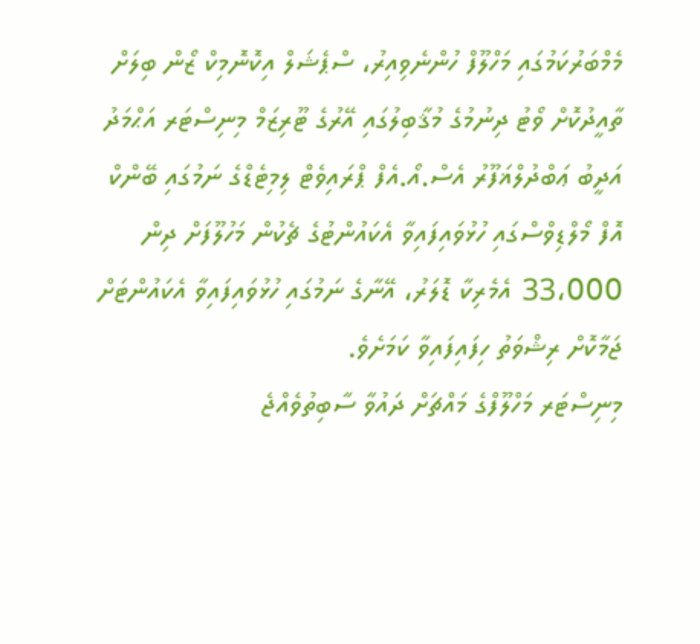މެމްބަރުކަމުގައި މަހްލޫފް ހުންނެވިއިރު، ސްޕެޝަލް އިކޮނޮމިކް ޒޯން ބިލަށް ތާއީދުކޮށް ވޯޓު ދިނުމުގެ މުޤާބިލުގައި އޭރުގެ ޓޫރިޒަމް މިނިސްޓަރ އަޙްމަދު އަދީބު ޢަބްދުލްޣަފޫރު އެސް.އޯ.އެފް ޕްރައިވެޓް ލިމިޓެޑްގެ ނަމުގައި ބޭންކް އޮފް މޯލްޑިވްސްގައި ހުޅުވައިފައިވާ އެކައުންޓުގެ ޗެކުން މަހުލޫފަށް ދިން 33،000 އެމެރިކާ ޑޮލަރު، އޭނާގެ ނަމުގައި ހުޅުވައިފައިވާ އެކައުންޓަށް ޖަމާކޮށް ރިޝްވަތު ހިފައިފައިވާ ކަމަށެވެ.
މިނިސްޓަރ މަހްލޫފްގެ މައްޗަށް ދައުވާ ސާބިތުވެއްޖެ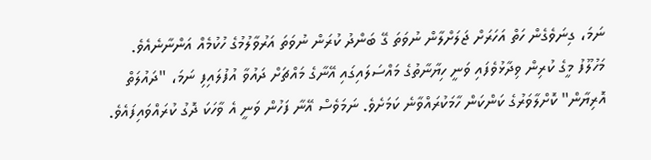ނަމަ، ގިނަވެގެން ހަތް އަހަރަށް ޖަލަށްލާން ނުވަތަ ގޭ ބަންދު ކުރަން ނުވަތަ އަރުވާލުމުގެ ހުކުމެއް އަންނާނެއެވެ.
މަހުލޫފު މީގެ ކުރިން ވިދާޅުވެފައި ވަނީ ހިޔާނާތުގެ މައްސަލައިގައި އޭނާގެ މައްޗަށް ދައުވާ އުފުލައިފި ނަމަ، "ދައުލަތް އޮރިޔާން" ކޮށްލާވަރުގެ ކަންކަން ހާމަކުރައްވާނެ ކަމަށެވެ. ނަމަވެސް އޭނާ ފަހުން ވަނީ އެ ވާހަކަ ދޮގު ކުރައްވައިފައެވެ.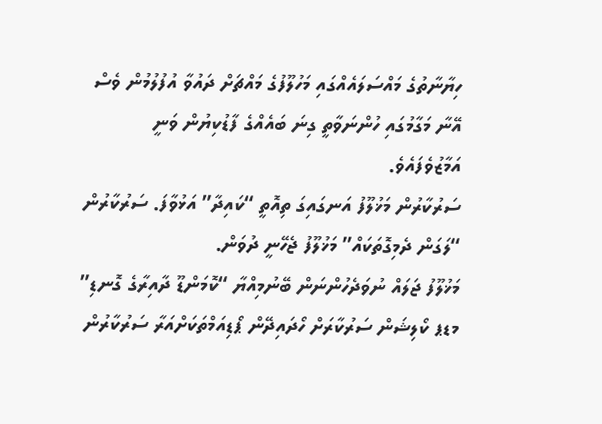ހިޔާނާތުގެ މައްސަލައެއްގައި މަހުލޫފުގެ މައްޗަށް ދައުވާ އުފުލުމުން ވެސް އޭނާ މަގާމުގައި ހުންނަވާތީ ގިނަ ބައެއްގެ ފާޑުކިޔުން ވަނީ އަމާޒުވެފައެވެ.
ސަރުކާރުން މަޚުލޫފު އަނގައިގަ ތިއޮތީ “ކައިދާ” އަޅުވާފަ. ސަރުކާރުން “ލަގަން ދެމިގޮތަކައް” މަޚުލޫފު ޖެހޭނީ ދުވަން.
މަޚުލޫފު ޖަލައް ނުވަދެހުންނަން ބޭނުމިއްޔާ “ކޮމަންޑޫ ދާއިރާގެ ގޮނޑި” މޑޕ ކޯލިޝަން ސަރުކާރަށް ހޯދައިދޭން ޕޯޑިއަމްތަކަށްއަރާ ސަރުކާރުން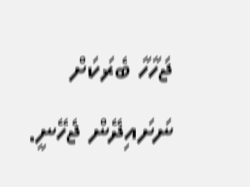ޖަހާހާ ބެރަކަށް ނަށައިދޭން ޖެހޭނީ.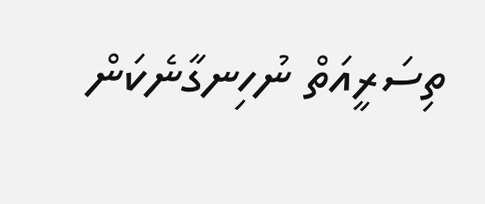ތިސަރީއަތް ނުހިނގާނެކަން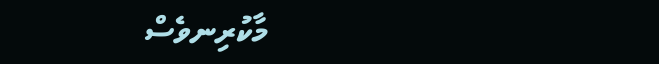މާކުރިނވެސް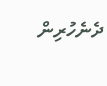ދެނެހުރިން